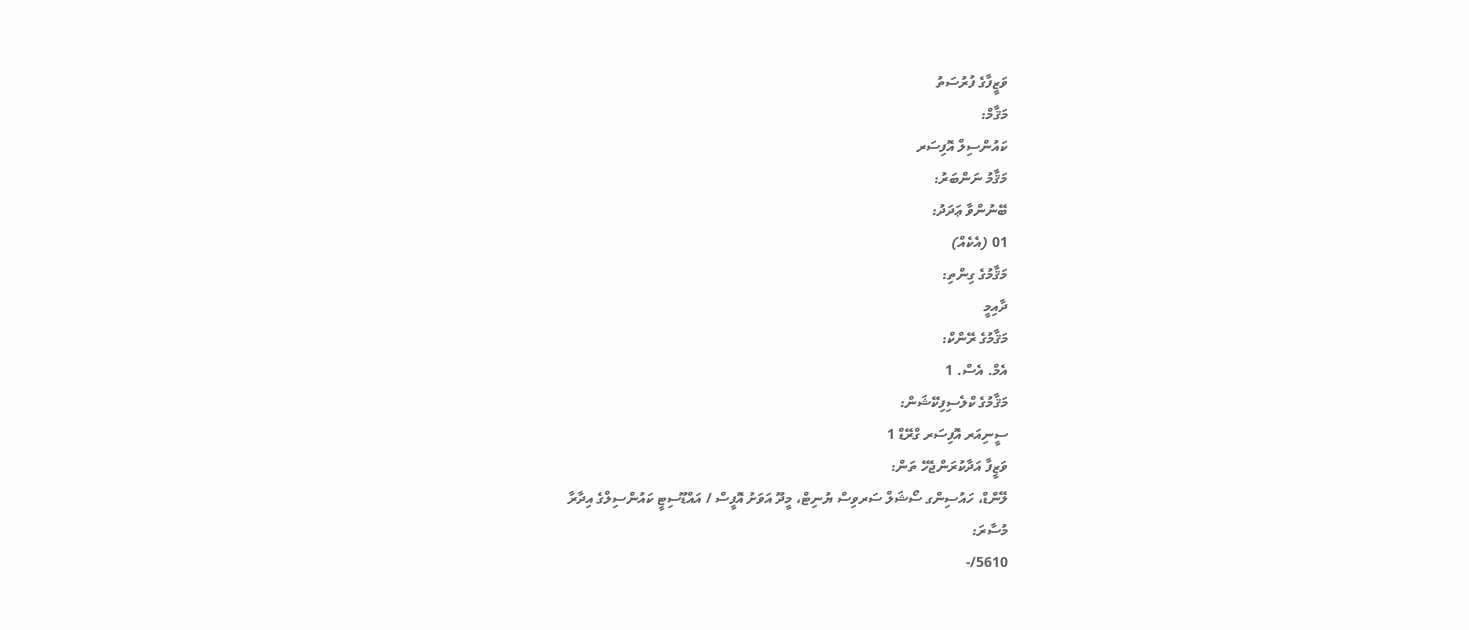ވަޒީފާގެ ފުރުސަތު
މަޤާމް:
ކައުންސިލް އޮފިސަރ
މަޤާމު ނަންބަރު:
ބޭނުންވާ ޢަދަދު:
01 (އެކެއް)
މަޤާމުގެ ގިންތި:
ދާއިމީ
މަޤާމުގެ ރޭންކް:
އެމް. އެސް. 1
މަޤާމުގެ ކްލެސިފިކޭޝަން:
ސީނިއަރ އޮފިސަރ ގްރޭޑް 1
ވަޒީފާ އަދާކުރަންޖެހޭ ތަން:
ލޭންޑް، ހައުސިންގ ސޯޝަލް ސަރވިސް ޔުނިޓް، މީދޫ އަވަށު އޮފީސް / އައްޑޫސިޓީ ކައުންސިލްގެ އިދާރާ
މުސާރަ:
5610/-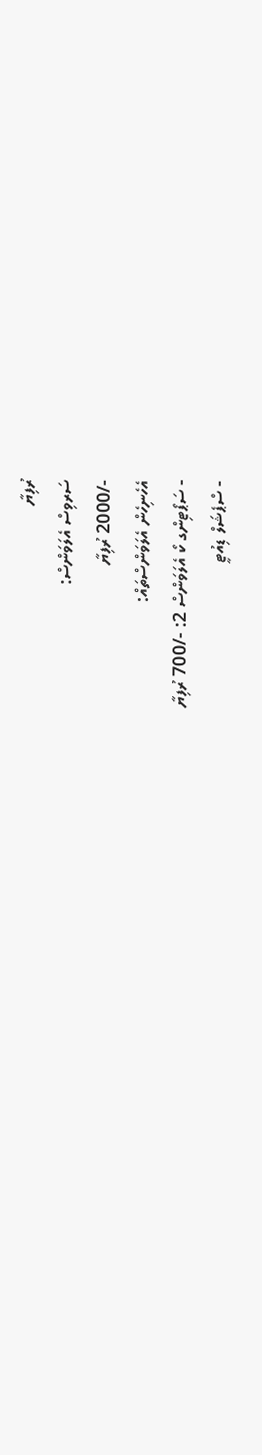ރުފިޔާ
ސަރވިސް އެލަވަންސް:
-/2000 ރުފިޔާ
އެހެނިހެން އެލަވަންސްތައް:
- ސަޕޯޓިންގ ކޯ އެލަވަންސް 2: -/700 ރުފިޔާ
- ސްޕެޝަލް ޑިއުޓީ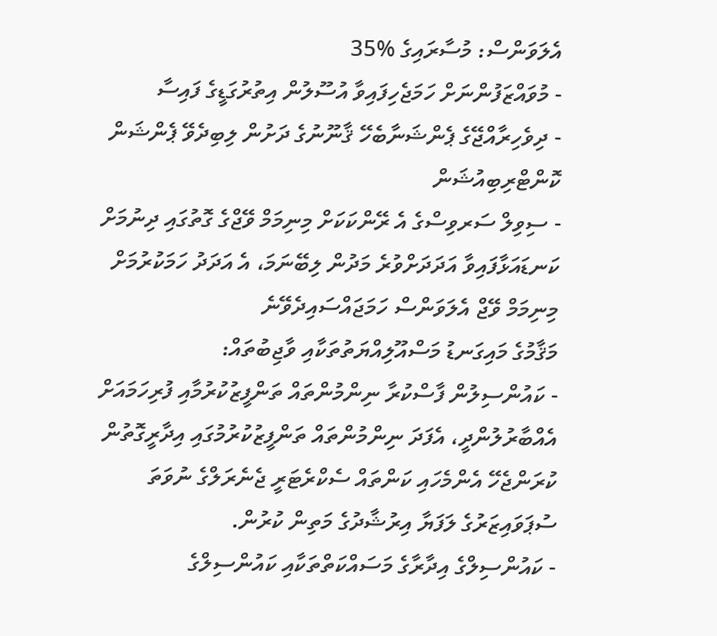އެލަވަންސް: މުސާރައިގެ %35
- މުވައްޒަފުންނަށް ހަމަޖެހިފައިވާ އުސޫލުން އިތުރުގަޑީގެ ފައިސާ
- ދިވެހިރާއްޖޭގެ ޕެންޝަނާބެހޭ ޤާނޫނުގެ ދަށުން ލިބިދެވޭ ޕެންޝަން ކޮންޓްރިބިއުޝަން
- ސިވިލް ސަރވިސްގެ އެ ރޭންކަކަށް މިނިމަމް ވޭޖްގެ ގޮތުގައި ދިނުމަށް ކަނޑައަޅާފައިވާ އަދަދަށްވުރެ މަދުން ލިބޭނަމަ، އެ އަދަދު ހަމަކުރުމަށް މިނިމަމް ވޭޖް އެލަވަންސް ހަމަޖައްސައިދެވޭނެ
މަޤާމުގެ މައިގަނޑު މަސްއޫލިއްޔަތުތަކާއި ވާޖިބުތައް:
- ކައުންސިލުން ފާސްކުރާ ނިންމުންތައް ތަންފީޒުކުރުމާއި ފުރިހަމައަށް އެއްބާރުލުންދީ، އެފަދަ ނިންމުންތައް ތަންފީޒުކުރުމުގައި އިދާރީގޮތުން ކުރަންޖެހޭ އެންމެހައި ކަންތައް ސެކްރެޓަރީ ޖެނެރަލްގެ ނުވަތަ ސުޕަވައިޒަރުގެ ލަފަޔާ އިރުޝާދުގެ މަތިން ކުރުން.
- ކައުންސިލްގެ އިދާރާގެ މަސައްކަތްތަކާއި ކައުންސިލްގެ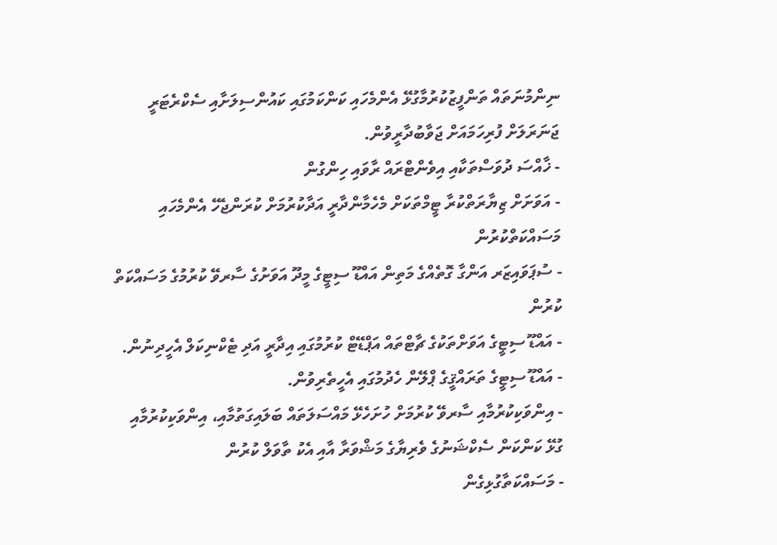ނިންމުނަތައް ތަންފީޒުކުރުމާގުޅޭ އެންމެހައި ކަންކަމުގައި ކައުންސިލަށާއި ސެކްރެޓަރީ ޖަނަރަލަށް ފުރިހަމައަށް ޖަވާބުދާރީވުން.
- ޚާއްސަ ދުވަސްތަކާއި އިވެންޓްރައް ރާވައި ހިންގުން
- އަވަށަށް ޒިޔާރަތްކުރާ ޓީމްތަކަށް މެހެމާންދާރީ އަދާކުރުމަށް ކުރަންޖެހޭ އެންމެހައި މަސައްކަތްކުރުން
- ސުޕަވައިޒަރ އަންގާ ގޮތެއްގެ މަތިން އައްޑޫ ސިޓީގެ މީދޫ އަވަށުގެ ސާރވޭ ކުރުމުގެ މަސައްކަތް ކުރުން
- އައްޑޫ ސިޓީގެ އަވަށްތަކުގެ ޗާޓްތައް އަޕްޑޭޓް ކުރުމުގައި އިދާރީ އަދި ޓެކްނިކަލް އެހީދިނުން.
- އައްޑޫ ސިޓީގެ ތަރައްޤީގެ ޕްލޭން ހެދުމުގައި އެހީތެރިވުން.
- އިންވަކިކުރުމާއި ސާރވޭ ކުރުމަށް ހުށަހެޅޭ މައްސަލަތައް ބަލައިގަތުމާއި، އިންވަކިކުރުމާއި ގުޅޭ ކަންކަން ސެކްޝަނުގެ ވެރިޔާގެ މަޝްވަރާ އާއި އެކު ތާވަލް ކުރުން
- މަސައްކަތާގުޅިގެން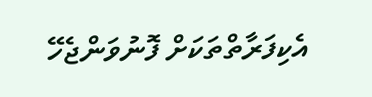އެކިފަރާތްތަކަށް ފޮނުވަންޖެހޭ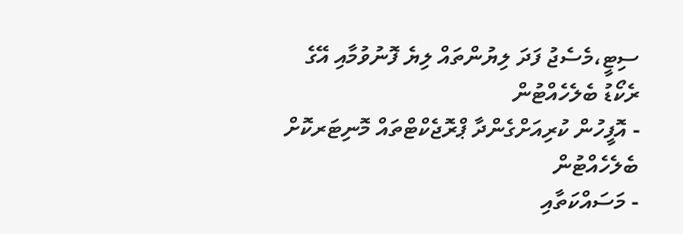ސިޓީ،މެސެޖު ފަދަ ލިޔުންތައް ލިޔެ ފޮނުވުމާއި އޭގެ ރެކޯޑު ބެލެހެއްޓުން
- އޮފީހުން ކުރިއަށްގެންދާ ޕްރޮޖެކްޓްތައް މޮނިޓަރކޮށް ބެލެހެއްޓުން
- މަސައްކަތާއި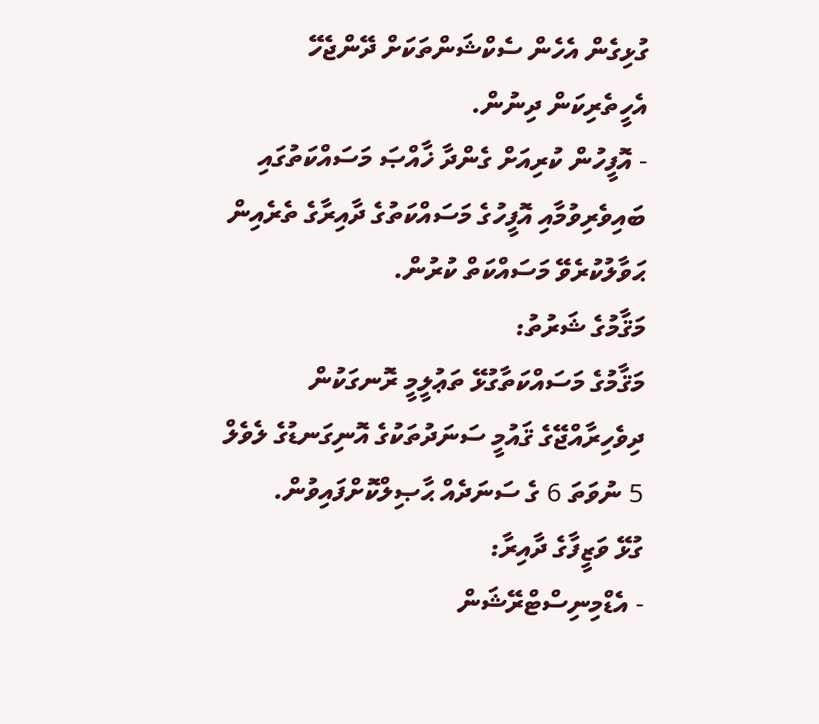ގުޅިގެން އެހެން ސެކްޝަންތަކަށް ދޭންޖެހޭ އެހީތެރިކަން ދިނުން.
- އޮފީހުން ކުރިއަށް ގެންދާ ޚާއްޞަ މަސައްކަތުގައި ބައިވެރިވުމާއި އޮފީހުގެ މަސައްކަތުގެ ދާއިރާގެ ތެރެއިން ޙަވާލުކުރެވޭ މަސައްކަތް ކުރުން.
މަޤާމުގެ ޝަރުތު:
މަޤާމުގެ މަސައްކަތާގުޅޭ ތަޢުލީމީ ރޮނގަކުން ދިވެހިރާއްޖޭގެ ޤައުމީ ސަނަދުތަކުގެ އޮނިގަނޑުގެ ލެވެލް 5 ނުވަތަ 6 ގެ ސަނަދެއް ޙާޞިލްކޮށްފައިވުން.
ގުޅޭ ވަޒީފާގެ ދާއިރާ:
- އެޑްމިނިސްޓްރޭޝަން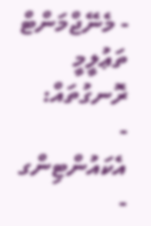- މެނޭޖްމަންޓް
ތަޢުލީމީ ރޮނގުތައް:
- އެކައުންޓިންގ
-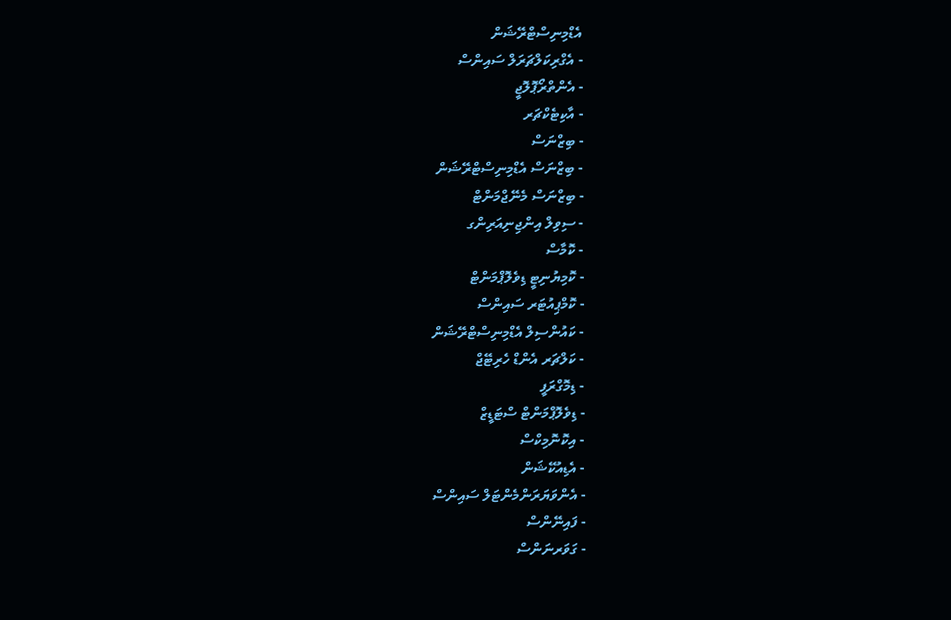އެޑްމިނިސްޓްރޭޝަން
- އެގްރިކަލްޗަރަލް ސައިންސް
- އެންތްރޯޕޮލޮޖީ
- އާކިޓެކްޗަރ
- ބިޒްނަސް
- ބިޒްނަސް އެޑްމިނިސްޓްރޭޝަން
- ބިޒްނަސް މެނޭޖްމަންޓް
- ސިވިލް އިންޖިނިއަރިންގ
- ކޮމާސް
- ކޮމިޔުނިޓީ ޑިވެލޮޕްމަންޓް
- ކޮމްޕިއުޓަރ ސައިންސް
- ކައުންސިލް އެޑްމިނިސްޓްރޭޝަން
- ކަލްޗަރ އެންޑް ހެރިޓޭޖް
- ޑިމޮގްރަފީ
- ޑިވެލޮޕްމަންޓް ސްޓަޑީޒް
- އިކޮނޮމިކްސް
- އެޑިއުކޭޝަން
- އެންވަޔަރަންމެންޓަލް ސައިންސް
- ފައިނޭންސް
- ގަވަރނަންސް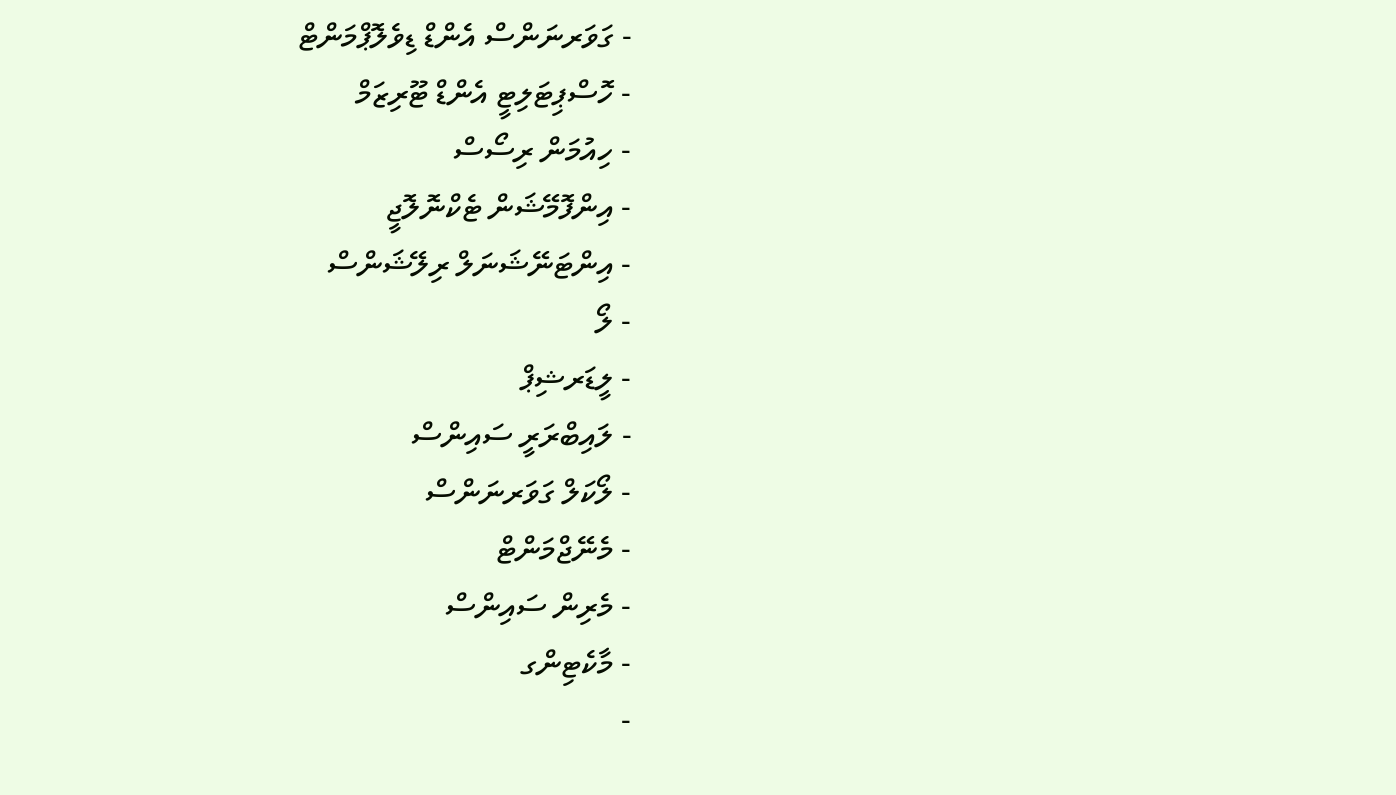- ގަވަރނަންސް އެންޑް ޑިވެލޮޕްމަންޓް
- ހޮސްޕިޓަލިޓީ އެންޑް ޓޫރިޒަމް
- ހިއުމަން ރިސޯސް
- އިންފޮމޭޝަން ޓެކްނޮލޮޖީ
- އިންޓަނޭޝަނަލް ރިލޭޝަންސް
- ލޯ
- ލީޑަރޝިޕް
- ލައިބްރަރީ ސައިންސް
- ލޯކަލް ގަވަރނަންސް
- މެނޭޖްމަންޓް
- މެރިން ސައިންސް
- މާކެޓިންގ
-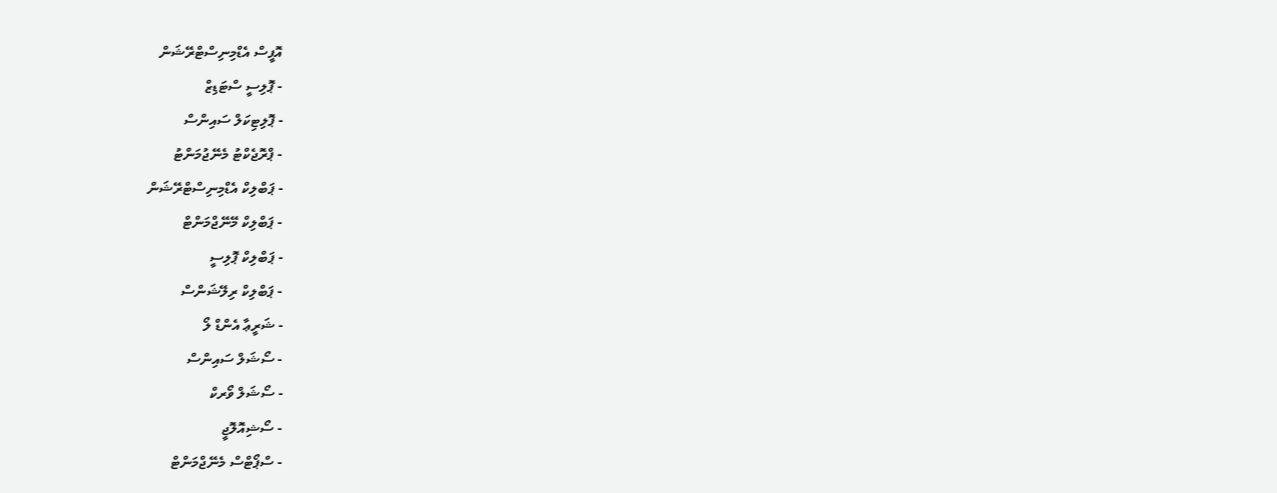އޮފީސް އެޑްމިނިސްޓްރޭޝަން
- ޕޮލިސީ ސްޓަޑިޒް
- ޕޮލިޓިކަލް ސައިންސް
- ޕްރޮޖެކްޓު މެނޭޖުމަންޓު
- ޕަބްލިކް އެޑްމިނިސްޓްރޭޝަން
- ޕަބްލިކް މޭނޭޖްމަންޓް
- ޕަބްލިކް ޕޮލިސީ
- ޕަބްލިކް ރިލޭޝަންސް
- ޝަރީޢާ އެންޑް ލޯ
- ސޯޝަލް ސައިންސް
- ސޯޝަލް ވޯރކް
- ސޯޝިއޮލޮޖީ
- ސްޕޯޓްސް މެނޭޖްމަންޓް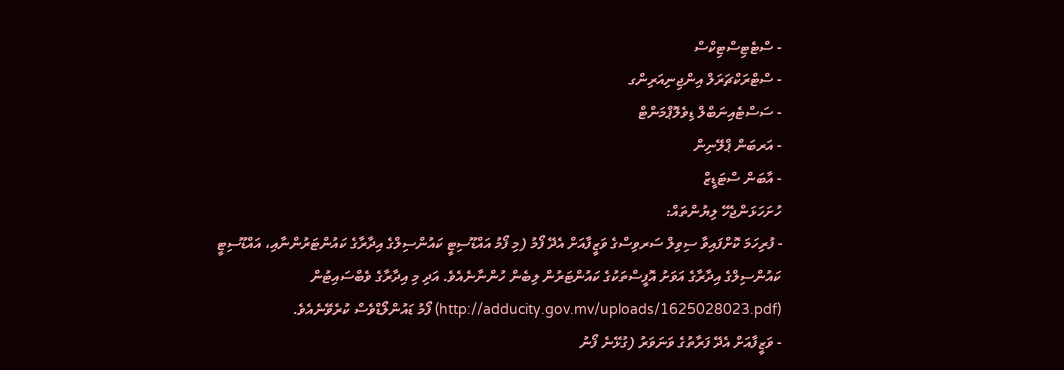- ސްޓެޓިސްޓިކްސް
- ސްޓްރަކްޗަރަލް އިންޖިނިއަރިންގ
- ސަސްޓެއިނަބްލް ޑިވެލޮޕްމަންޓް
- އަރބަން ޕްލޭނިން
- އާބަން ސްޓަޑީޒް
ހުށަހަޅަންޖެހޭ ލިޔުންތައް:
- ފުރިހަމަ ކޮށްފައިވާ ސިވިލް ސަރވިސްގެ ވަޒީފާއަށް އެދޭ ފޯމު (މި ފޯމު އައްޑޫސިޓީ ކައުންސިލްގެ އިދާރާގެ ކައުންޓަރުންނާއި، އައްޑޫސިޓީ ކައުންސިލްގެ އިދާރާގެ އަވަށު އޮފީސްތަކުގެ ކައުންޓަރުން ލިބެން ހުންނާނެއެވެ. އަދި މި އިދާރާގެ ވެބްސައިޓުން (http://adducity.gov.mv/uploads/1625028023.pdf) ފޯމު ޑައުންލޯޑްވެސް ކުރެވޭނެއެވެ.
- ވަޒީފާއަށް އެދޭ ފަރާތުގެ ވަނަވަރު (ގުޅޭނެ ފޯނު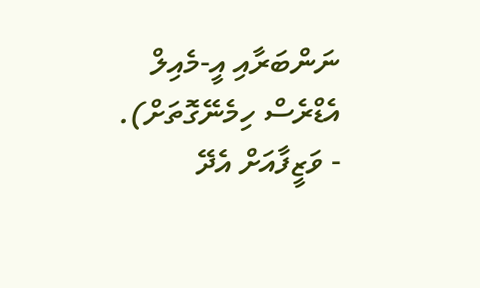ނަންބަރާއި އީ-މެއިލް އެޑްރެސް ހިމެނޭގޮތަށް).
- ވަޒީފާއަށް އެދޭ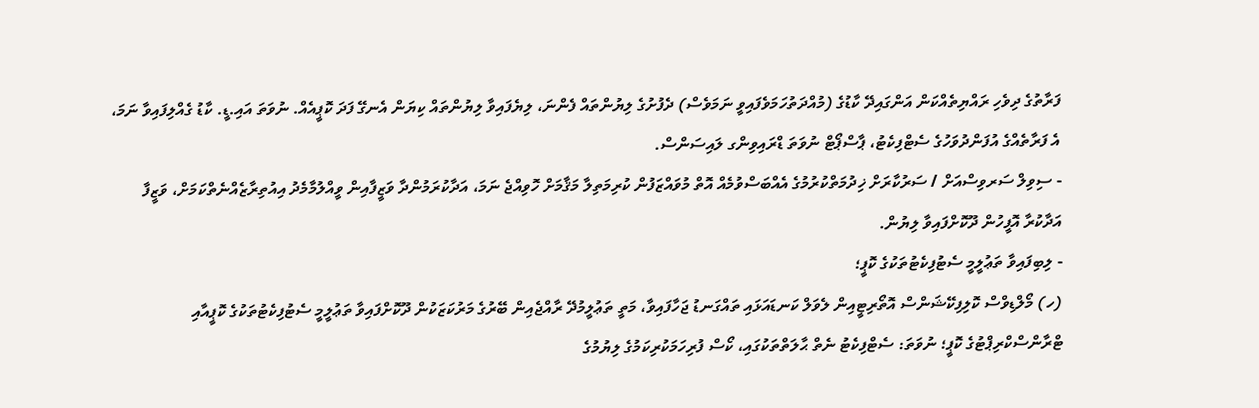ފަރާތުގެ ދިވެހި ރައްޔިތެއްކަން އަންގައިދޭ ކާޑުގެ (މުއްދަތުހަމަވެފައިވީ ނަމަވެސް) ދެފުށުގެ ލިޔުންތައް ފެންނަ، ލިޔެފައިވާ ލިޔުންތައް ކިޔަން އެނގޭ ފަދަ ކޮޕީއެއް. ނުވަތަ އައި.ޑީ. ކާޑު ގެއްލިފައިވާ ނަމަ، އެ ފަރާތެއްގެ އުފަންދުވަހުގެ ސެޓްފިކެޓު، ޕާސްޕޯޓް ނުވަތަ ޑްރައިވިންގ ލައިސަންސް.
- ސިވިލް ސަރވިސްއަށް / ސަރުކާރަށް ޚިދުމަތްކުރުމުގެ އެއްބަސްވުމެއް އޮތް މުވައްޒަފުން ކުރިމަތިލާ މަޤާމަށް ހޮވިއްޖެ ނަމަ، އަދާކުރަމުންދާ ވަޒީފާއިން ވީއްލުމާމެދު އިއުތިރާޒެއްނެތްކަމަށް، ވަޒީފާ އަދާކުރާ އޮފީހުން ދޫކޮށްފައިވާ ލިޔުން.
- ލިބިފައިވާ ތަޢުލީމީ ސެޓުފިކެޓުތަކުގެ ކޮޕީ؛
(ހ) މޯލްޑިވްސް ކޮލިފިކޭޝަންސް އޮތޯރިޓީއިން ލެވަލް ކަނޑައަޅައި ތައްގަނޑު ޖަހާފައިވާ، މަތީ ތަޢުލީމުދޭ ރާއްޖެއިން ބޭރުގެ މަރުކަޒަކުން ދޫކޮށްފައިވާ ތަޢުލީމީ ސެޓުފިކެޓުތަކުގެ ކޮޕީއާއި ޓްރާންސްކްރިޕްޓުގެ ކޮޕީ؛ ނުވަތަ: ސެޓްފިކެޓު ނެތް ޙާލަތްތަކުގައި، ކޯސް ފުރިހަމަކުރިކަމުގެ ލިޔުމުގެ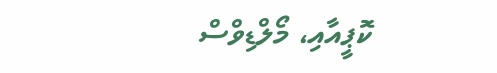ކޮޕީއާއި، މޯލްޑިވްސް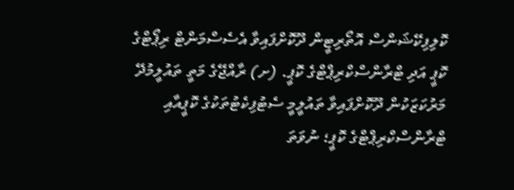ކޮލިފިކޭޝަންސް އޮތޯރިޓީން ދޫކޮށްފައިވާ އެސެސްމަންޓް ރިޕޯޓްގެ ކޮޕީ އަދި ޓްރާންސްކްރިޕްޓްގެ ކޮޕީ. (ށ) ރާއްޖޭގެ މަތީ ތައުލީމުދޭ މަރުކަޒަކުން ދޫކޮށްފައިވާ ތައުލީމީ ސެޓުފިކެޓުތަކުގެ ކޮޕީއާއި ޓްރާންސްކްރިޕްޓްގެ ކޮޕީ؛ ނުވަތަ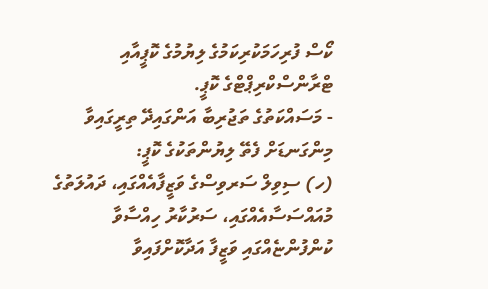ކޯސް ފުރިހަމަކުރިކަމުގެ ލިޔުމުގެ ކޮޕީއާއި ޓްރާންސްކްރިޕްޓްގެ ކޮޕީ.
- މަސައްކަތުގެ ތަޖުރިބާ އަންގައިދޭ ތިރީގައިވާ މިންގަނޑަށް ފެތޭ ލިޔުންތަކުގެ ކޮޕީ:
(ހ) ސިވިލް ސަރވިސްގެ ވަޒީފާއެއްގައި، ދައުލަތުގެ މުއައްސަސާއެއްގައި، ސަރުކާރު ހިއްސާވާ ކުންފުންޏެއްގައި ވަޒީފާ އަދާކޮށްފައިވާ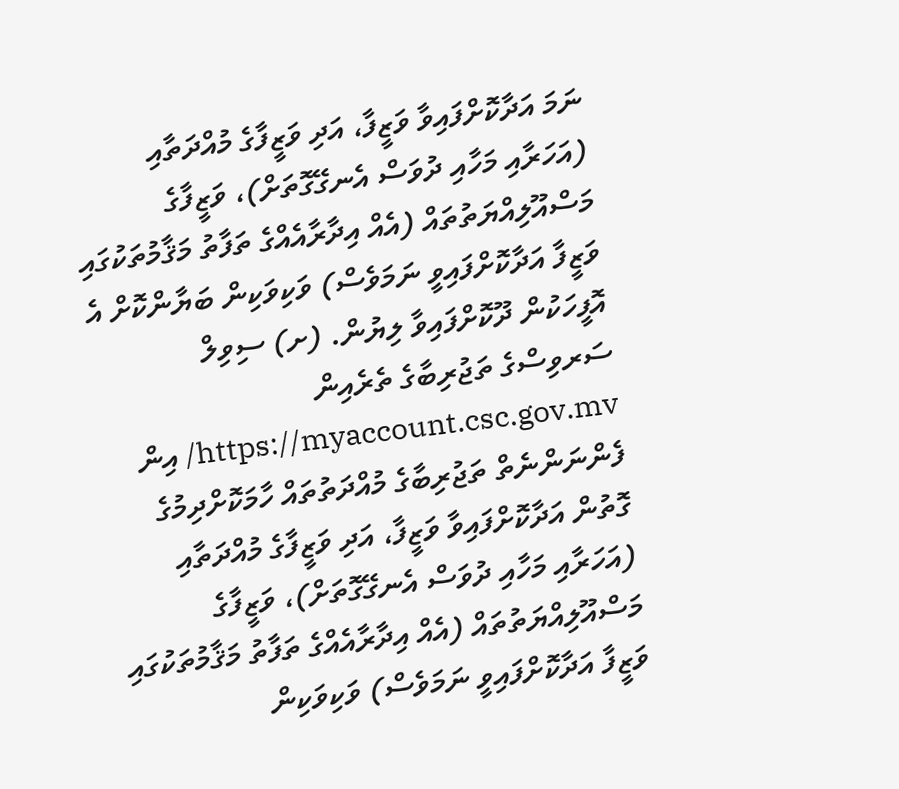ނަމަ އަދާކޮށްފައިވާ ވަޒީފާ، އަދި ވަޒީފާގެ މުއްދަތާއި (އަހަރާއި މަހާއި ދުވަސް އެނގޭގޮތަށް)، ވަޒީފާގެ މަސްއޫލިއްޔަތުތައް (އެއް އިދާރާއެއްގެ ތަފާތު މަޤާމުތަކުގައި ވަޒީފާ އަދާކޮށްފައިވީ ނަމަވެސް) ވަކިވަކިން ބަޔާންކޮށް އެ އޮފީހަކުން ދޫކޮށްފައިވާ ލިޔުން. (ށ) ސިވިލް ސަރވިސްގެ ތަޖުރިބާގެ ތެރެއިން https://myaccount.csc.gov.mv/ އިން ފެންނަންނެތް ތަޖުރިބާގެ މުއްދަތުތައް ހާމަކޮށްދިމުގެ ގޮތުން އަދާކޮށްފައިވާ ވަޒީފާ، އަދި ވަޒީފާގެ މުއްދަތާއި (އަހަރާއި މަހާއި ދުވަސް އެނގޭގޮތަށް)، ވަޒީފާގެ މަސްއޫލިއްޔަތުތައް (އެއް އިދާރާއެއްގެ ތަފާތު މަޤާމުތަކުގައި ވަޒީފާ އަދާކޮށްފައިވީ ނަމަވެސް) ވަކިވަކިން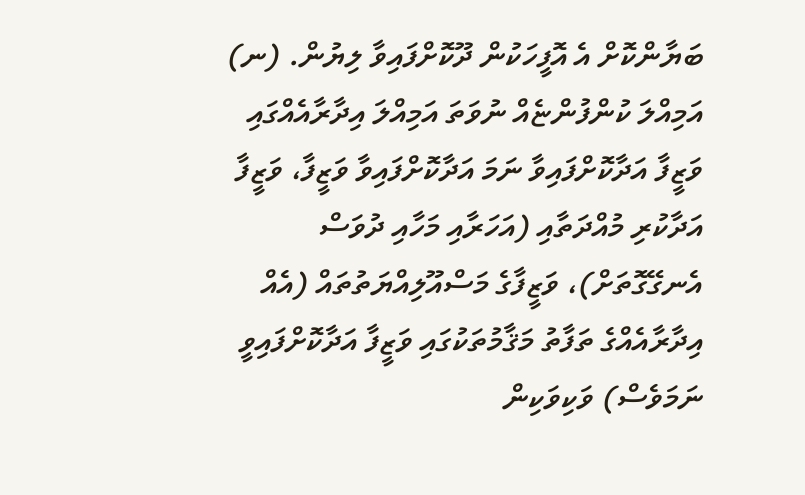ބަޔާންކޮށް އެ އޮފީހަކުން ދޫކޮށްފައިވާ ލިޔުން. (ނ) އަމިއްލަ ކުންފުންޏެއް ނުވަތަ އަމިއްލަ އިދާރާއެއްގައި ވަޒީފާ އަދާކޮށްފައިވާ ނަމަ އަދާކޮށްފައިވާ ވަޒީފާ، ވަޒީފާ އަދާކުރި މުއްދަތާއި (އަހަރާއި މަހާއި ދުވަސް އެނގޭގޮތަށް)، ވަޒީފާގެ މަސްއޫލިއްޔަތުތައް (އެއް އިދާރާއެއްގެ ތަފާތު މަޤާމުތަކުގައި ވަޒީފާ އަދާކޮށްފައިވީ ނަމަވެސް) ވަކިވަކިން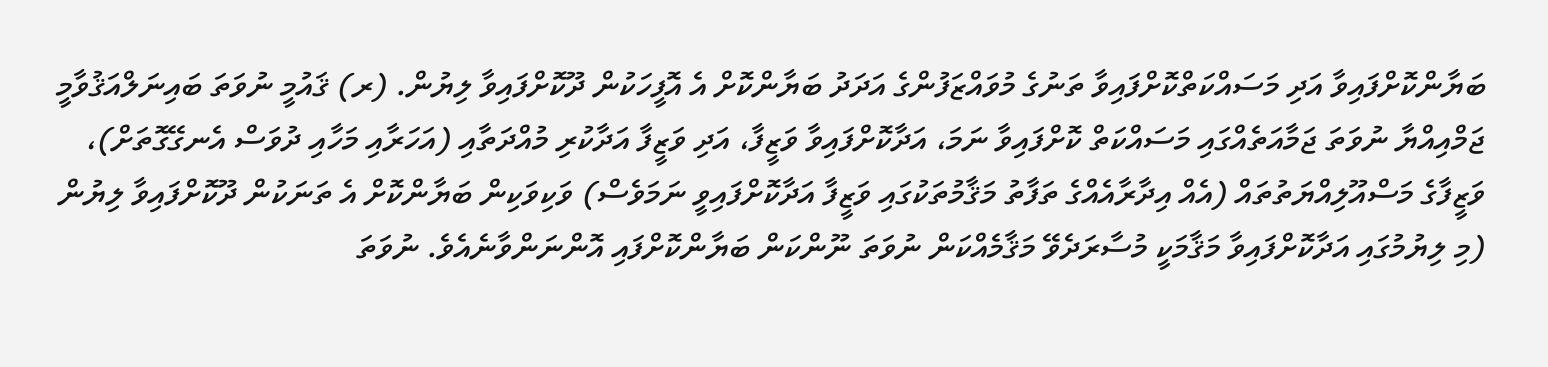ބަޔާންކޮށްފައިވާ އަދި މަސައްކަތްކޮށްފައިވާ ތަނުގެ މުވައްޒަފުންގެ އަދަދު ބަޔާންކޮށް އެ އޮފީހަކުން ދޫކޮށްފައިވާ ލިޔުން. (ރ) ޤައުމީ ނުވަތަ ބައިނަލްއަޤުވާމީ ޖަމްއިއްޔާ ނުވަތަ ޖަމާއަތެއްގައި މަސައްކަތް ކޮށްފައިވާ ނަމަ، އަދާކޮށްފައިވާ ވަޒީފާ، އަދި ވަޒީފާ އަދާކުރި މުއްދަތާއި (އަހަރާއި މަހާއި ދުވަސް އެނގޭގޮތަށް)، ވަޒީފާގެ މަސްއޫލިއްޔަތުތައް (އެއް އިދާރާއެއްގެ ތަފާތު މަޤާމުތަކުގައި ވަޒީފާ އަދާކޮށްފައިވީ ނަމަވެސް) ވަކިވަކިން ބަޔާންކޮށް އެ ތަނަކުން ދޫކޮށްފައިވާ ލިޔުން (މި ލިޔުމުގައި އަދާކޮށްފައިވާ މަޤާމަކީ މުސާރަދެވޭ މަޤާމެއްކަން ނުވަތަ ނޫންކަން ބަޔާންކޮށްފައި އޮންނަންވާނެއެވެ. ނުވަތަ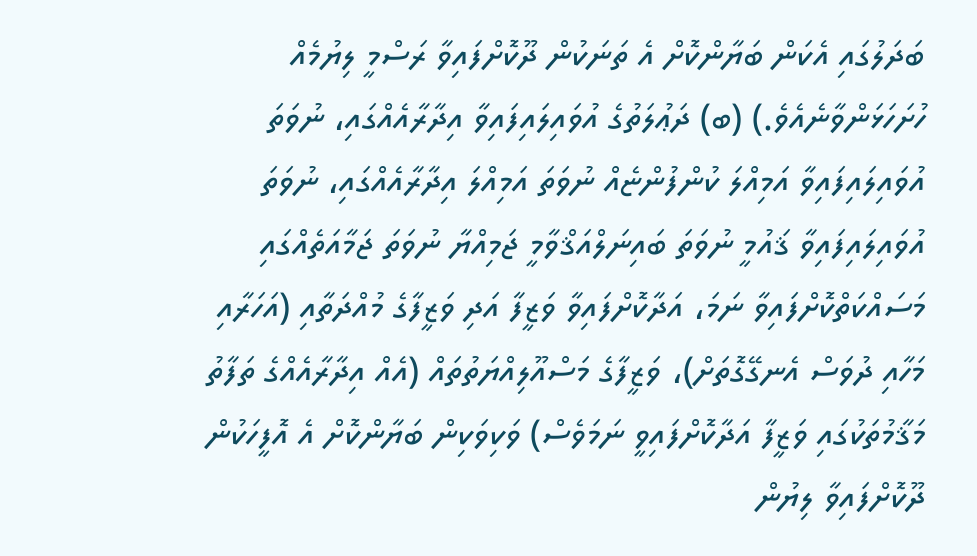ބަދަލުގައި އެކަން ބަޔާންކޮށް އެ ތަނަކުން ދޫކޮށްފައިވާ ރަސްމީ ލިޔުމެއް ހުށަހަޅަންވާނެއެވެ.) (ބ) ދަޢުލަތުގެ އުވައިލައިފައިވާ އިދާރާއެއްގައި، ނުވަތަ އުވައިލައިފައިވާ އަމިއްލަ ކުންފުންޏެއް ނުވަތަ އަމިއްލަ އިދާރާއެއްގައި، ނުވަތަ އުވައިލައިފައިވާ ޤައުމީ ނުވަތަ ބައިނަލްއަޤްވާމީ ޖަމިއްޔާ ނުވަތަ ޖަމާއަތެއްގައި މަސައްކަތްކޮށްފައިވާ ނަމަ، އަދާކޮށްފައިވާ ވަޒީފާ އަދި ވަޒީފާގެ މުއްދަތާއި (އަހަރާއި މަހާއި ދުވަސް އެނގޭގޮތަށް)، ވަޒީފާގެ މަސްއޫލިއްޔަތުތައް (އެއް އިދާރާއެއްގެ ތަފާތު މަޤާމުތަކުގައި ވަޒީފާ އަދާކޮށްފައިވީ ނަމަވެސް) ވަކިވަކިން ބަޔާންކޮށް އެ އޮފީހަކުން ދޫކޮށްފައިވާ ލިޔުން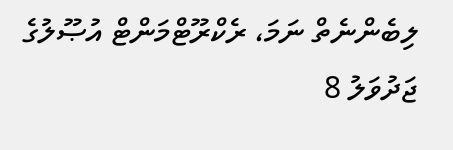ލިބެންނެތް ނަމަ، ރެކްރޫޓްމަންޓް އުޞޫލުގެ ޖަދުވަލު 8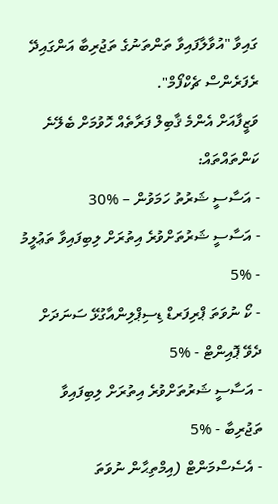ގައިވާ "އުވާލާފައިވާ ތަންތަނުގެ ތަޖުރިބާ އަންގައިދޭ ރެފަރެންސް ޗެކްފޯމް".
ވަޒީފާއަށް އެންމެ ޤާބިލް ފަރާތެއް ހޮވުމަށް ބެލޭނެ ކަންތައްތައް:
- އަސާސީ ޝަރުތު ހަމަވުން – %30
- އަސާސީ ޝަރުތަށްވުރެ އިތުރަށް ލިބިފައިވާ ތަޢުލީމު - %5
- ކޯ ނުވަތަ ޕްރިފަރޑް ޑިސިޕްލިންއާގުޅޭ ސަނަދަށް ދެވޭ ޕޮއިންޓް - %5
- އަސާސީ ޝަރުތަށްވުރެ އިތުރަށް ލިބިފައިވާ ތަޖުރިބާ - %5
- އެސެސްމަންޓް (އިމްތިޙާން ނުވަތަ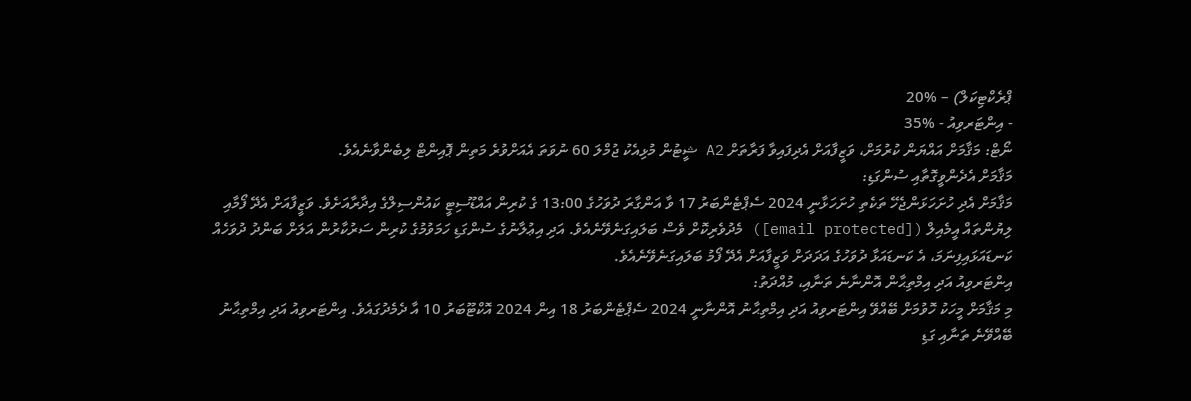ޕްރެކްޓިކަލް) – %20
- އިންޓަރވިއު - %35
ނޯޓް: މަޤާމަށް އައްޔަން ކުރުމަށް، ވަޒީފާއަށް އެދިފައިވާ ފަރާތަށް A2 ޝީޓުން މުޅިއެކު ޖުމްލަ 60 ނުވަތަ އެއަށްވުރެ މަތިން ޕޮއިންޓް ލިބެންވާނެއެވެ.
މަޤާމަށް އެދެންވީގޮތާއި ސުންގަޑި:
މަޤާމަށް އެދި ހުށަހަޅަންޖެހޭ ތަކެތި ހުށަހަޅާނީ 2024 ސެޕްޓެންބަރު 17 ވާ އަންގާރަ ދުވަހުގެ 13:00 ގެ ކުރިން އައްޑޫސިޓީ ކައުންސިލްގެ އިދާރާއަށެވެ. ވަޒީފާއަށް އެދޭ ފޯމާއި ލިޔުންތައް އީމެއިލް ([email protected]) މެދުވެރިކޮށް ވެސް ބަލައިގަނެވޭނެއެވެ. އަދި އިޢުލާނުގެ ސުންގަޑި ހަމަވުމުގެ ކުރިން ސަރުކާރުން އަލަށް ބަންދު ދުވަހެއް ކަނޑައަޅައިފިނަމަ، އެ ކަނޑައަޅާ ދުވަހުގެ އަދަދަށް ވަޒީފާއަށް އެދޭ ފޯމު ބަލައިގަނެވޭނެއެވެ.
އިންޓަރވިއު އަދި އިމްތިޙާން އޮންނާނެ ތަނާއި، މުއްދަތު:
މި މަޤާމަށް މީހަކު ހޮވުމަށް ބޭއްވޭ އިންޓަރވިއު އަދި އިމްތިޙާނު އޮންނާނީ 2024 ސެޕްޓެންބަރު 18 އިން 2024 އޮކްޓޫބަރު 10 އާ ދެމެދުގައެވެ. އިންޓަރވިއު އަދި އިމްތިޙާނު ބޭއްވޭނެ ތަނާއި ގަޑި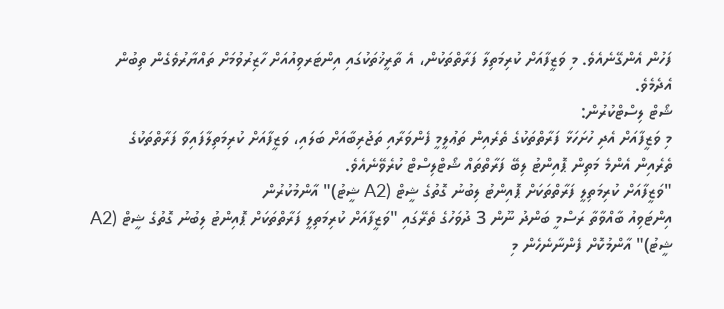ފަހުން އެންގޭނެއެވެ. މި ވަޒީފާއަށް ކުރިމަތިލާ ފަރާތްތަކުން، އެ ތާރީޚުތަކުގައި އިންޓަރވިއުއަށް ހާޒިރުވުމަށް ތައްޔާރުވެގެން ތިބުން އެދެމެވެ.
ޝޯޓް ލިސްޓްކުރުން:
މި ވަޒީފާއަށް އެދި ހުށަހަޅާ ފަރާތްތަކުގެ ތެރެއިން ތަޢުލީމީ ފެންވަރާއި ތަޖުރިބާއަށް ބަލައި، ވަޒީފާއަށް ކުރިމަތިލާފައިވާ ފަރާތްތަކުގެ ތެރެއިން އެންމެ މަތިން ޕޮއިންޓު ލިބޭ ފަރާތްތައް ޝޯޓްލިސްޓް ކުރެވޭނެއެވެ.
"ވަޒީފާއަށް ކުރިމަތިލީ ފަރާތްތަކަށް ޕޮއިންޓު ލިބުނު ގޮތުގެ ޝީޓް (A2 ޝީޓު)" އާންމުކުރުން
އިންޓަވިއު ބާއްވާތާ ރަސްމީ ބަންދު ނޫން 3 ދުވަހުގެ ތެރޭގައި "ވަޒީފާއަށް ކުރިމަތިލީ ފަރާތްތަކަށް ޕޮއިންޓު ލިބުނު ގޮތުގެ ޝީޓް (A2 ޝީޓު)" އާންމުކޮށް ފެންނާނެހެން މި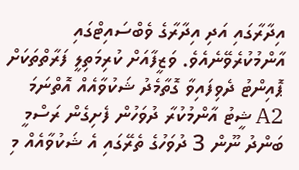އިދާރާގައި އަދި އިދާރާގެ ވެބްސައިޓްގައި އާންމުކުރެވޭނެއެވެ. ވަޒީފާއަށް ކުރިމަތިލީ ފަރާތްތަކަށް ޕޮއިންޓު ދެވިފައިވާ ގޮތާމެދު ޝަކުވާއެއް އޮތްނަމަ A2 ޝީޓު އާންމުކުރާ ދުވަހުން ފެށިގެން ރަސްމީ ބަންދު ނޫން 3 ދުވަހުގެ ތެރޭގައި އެ ޝަކުވާއެއް މި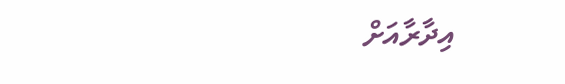އިދާރާއަށް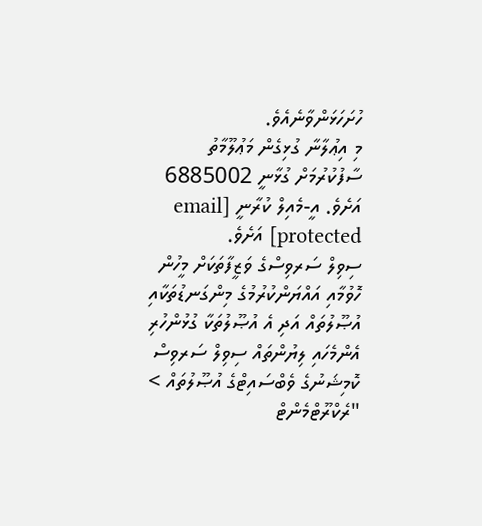ހުށަހަޅަންވާނެއެވެ.
މި އިޢުލާނާ ގުޅިގެން މަޢުލޫމާތު ސާފުކުރުމަށް ގުޅާނީ 6885002 އަށެވެ. އީ-މެއިލް ކުރާނީ [email protected] އަށެވެ.
ސިވިލް ސަރވިސްގެ ވަޒީފާތަކަށް މީހުން ހޮވުމާއި އައްޔަންކުރުމުގެ މިންގަނޑުތަކާއި އުޞޫލުތައް އަދި އެ އުޞޫލުތަކާ ގުޅުންހުރި އެންމެހައި ލިޔުންތައް ސިވިލް ސަރވިސް ކޮމިޝަނުގެ ވެބްސައިޓްގެ އުޞޫލުތައް > "ރެކްރޫޓްމެންޓް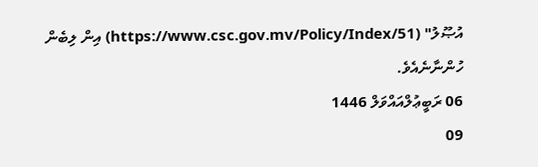އުޞޫލު" (https://www.csc.gov.mv/Policy/Index/51) އިން ލިބެން ހުންނާނެއެވެ.
06 ރަބީޢުލްއައްވަލް 1446
09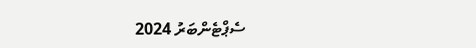ސެޕްޓެންބަރު 2024